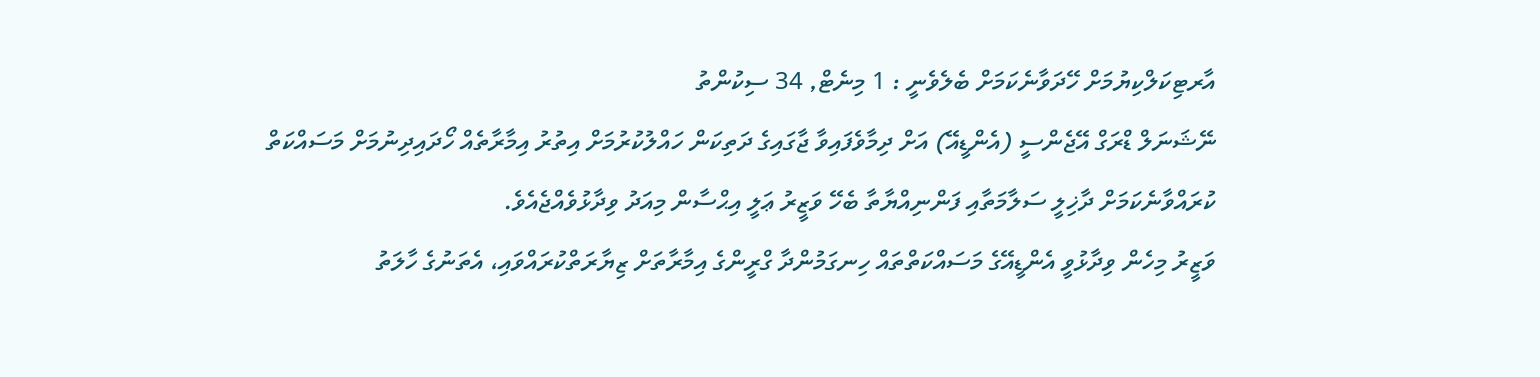އާރޓިކަލްކިޔުމަށް ހޭދަވާނެކަމަށް ބެލެވެނީ : 1 މިނެޓް, 34 ސިކުންތު
ނޭޝަނަލް ޑްރަގް އޭޖެންސީ (އެންޑީއޭ) އަށް ދިމާވެފައިވާ ޖާގައިގެ ދަތިކަން ހައްލުކުރުމަށް އިތުރު އިމާރާތެއް ހޯދައިދިނުމަށް މަސައްކަތް ކުރައްވާނެކަމަށް ދާޚިލީ ސަލާމަތާއި ފަންނިއްޔާތާ ބެހޭ ވަޒީރު ޢަލީ އިޙްސާން މިއަދު ވިދާޅުވެއްޖެއެވެ.
ވަޒީރު މިހެން ވިދާޅުވީ އެންޑީއޭގެ މަސައްކަތްތައް ހިނގަމުންދާ ގްރީންގެ އިމާރާތަށް ޒިޔާރަތްކުރައްވައި، އެތަނުގެ ހާލަތު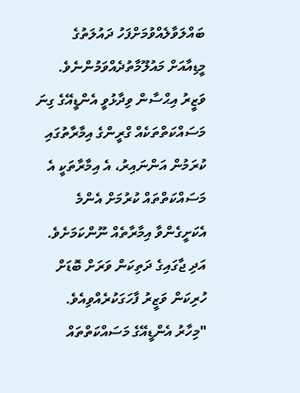ބައްލަވާލެއްވުމަށްފަހު ދައުލަތުގެ މީޑިއާއަށް މައުލޫމާތުދެއްވަމުންނެވެ.
ވަޒީރު އިޙްސާން ވިދާޅުވީ އެންޑީއޭގެ ގިނަ މަސައްކަތްތަކެއް ގްރީންގެ އިމާރާތުގައި ކުރަމުން އަންނައިރު، އެ އިމާރާތަކީ އެ މަސައްކަތްތައް ކުރުމަށް އެންމެ އެކަށީގެންވާ އިމާރާތެއް ނޫންކަމަށެވެ. އަދި ޖާގައިގެ ދަތިކަން ވަރަށް ބޮޑަށް ހުރިކަން ވަޒީރު ފާހަގަކުރެއްވިއެވެ.
"މިހާރު އެންޑީއޭގެ މަސައްކަތްތައް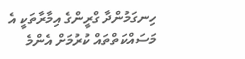ހިނގަމުންދާ ގްރީންގެ އިމާރާތަކީ އެ މަސައްކަތްތައް ކުރުމަށް އެންމެ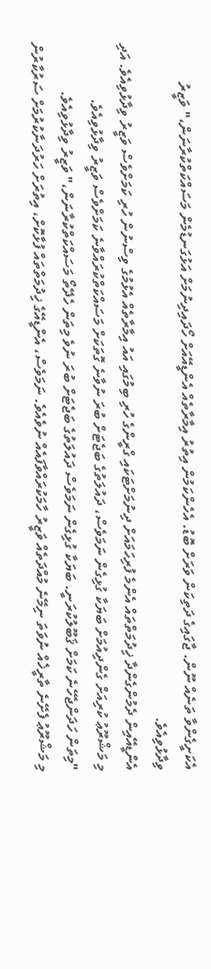އެކަށީގެންވާ ތަނެއް ނޫން. ޖާގައިގެ ދަތިކަން ވަރަށް ބޮޑު. އެހެންކަމުން އިތުރު އިމާރާތެއް އެންޑީއޭއަށް ހޯދައިދިނުމަށް އަޅުގަނޑުމެން މަސައްކަތްކުރާނަން،" ވަޒީރު ވިދާޅުވިއެވެ.
އެންޑީއޭއިން ދެމުންގެންދާ ޚިދުމަތްތައް އެންމެ ފުރިހަމައަށް ދިނުމަށްޓަކައި ގްރީންގެ ހުރި ބިމުގައި އައު އިމާރާތެއް އެޅުމުގެ ވިސްނުން ހުރި ކަމަށްވެސް ވަޒީރު ވިދާޅުވިއެވެ. އަދި މި މަޝްރޫޢު ކުރިއަށް ގެންދިއުމަށް ބަޔަކާ ގުޅިގެން ނަމަވެސް، ދައުލަތުގެ ބަޖެޓަށް ބުރަ ނުވާނެ ގޮތަކަށް މަސައްކަތްކުރައްވާނެ ކަމަށްވެސް ވަޒީރު ވިދާޅުވިއެވެ.
"މިތަން ހަދަންޖެހޭނެ ކަމަށް ޤަބޫލުކުރަނީ. ބަޔަކާ ގުޅިގެން ނަމަވެސް ދައުލަތުގެ ބަޖެޓަށް ބުރަ ނުވެ މިތަން ހެދޭތޯ މަސައްކަތްކުރާނަން،" ވަޒީރު ވިދާޅުވިއެވެ.
މި މަޝްރޫޢު ފެށޭނެ ތާރީޚެއް ނުވަތަ ނިމޭނެ މުއްދަތެއް ވަޒީރު ހާމަކުރައްވާފައެއް ނުވެއެވެ. ނަމަވެސް، އެންޑީއޭގެ ޚިދުމަތްތައް ފުޅާކޮށް، އިތުރަށް ހަރުދަނާކުރުމަށް ސަރުކާރުން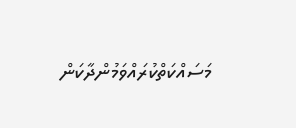މަސައްކަތްކުރައްވަމުންދާކަން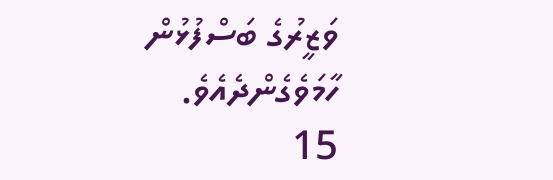ވަޒީރުގެ ބަސްފުޅުން ހާމަވެގެންދެއެވެ.
15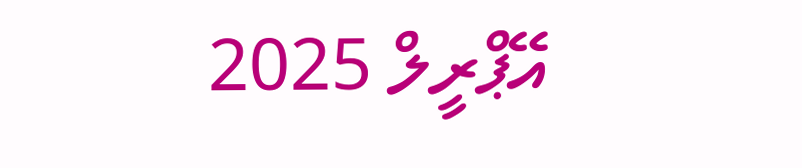އޭޕްރީލް 2025